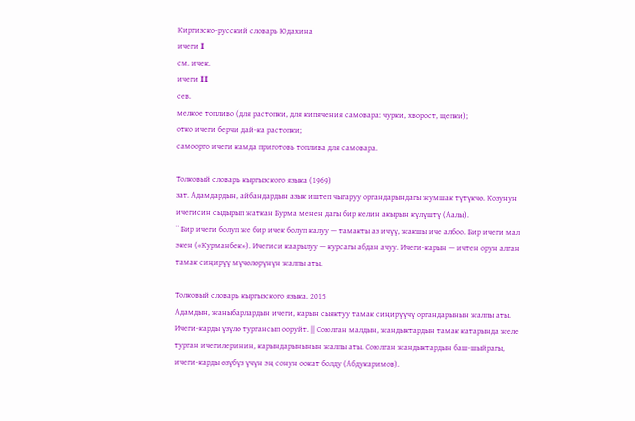Киргизско-русский словарь Юдахина
ичеги I
см. ичек.
ичеги II
сев.
мелкое топливо (для растопки, для кипячения самовара: чурки, хворост, щепки);
отко ичеги берчи дай-ка растопки;
самоорго ичеги камда приготовь топлива для самовара.

Толковый словарь кыргызского языка (1969)
зат. Адамдардын, айбандардын азык иштеп чыгаруу органдарындагы жумшак түтүкчө. Козунун ичегисин сыдырып жаткан Бурма менен дагы бир келин акырын күлүштү (Аалы).
¨ Бир ичеги болуп же бир ичек болуп калуу — тамакты аз ичүү, жакшы иче албоо. Бир ичеги мал экен («Курманбек»). Ичегиси каарылуу — курсагы абдан ачуу. Ичеги-карын — ичтен орун алган тамак сиңирүү мүчөлөрүнүн жалпы аты.

Толковый словарь кыргызского языка. 2015
Адамдын, жаныбарлардын ичеги, карын сыяктуу тамак сиңирүүчү органдарынын жалпы аты. Ичеги-карды үзүлө тургансып ооруйт. || Союлган малдын, жандыктардын тамак катарында желе турган ичегилеринин, карындарынынын жалпы аты. Союлган жандыктардын баш-шыйрагы, ичеги-карды өзүбүз үчүн эң сонун оокат болду (Абдукаримов).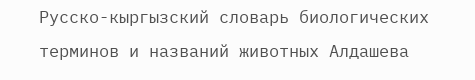Русско-кыргызский словарь биологических терминов и названий животных Алдашева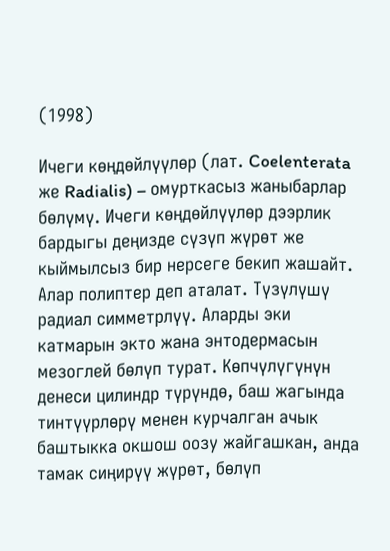(1998)

Ичеги көңдөйлүүлөр (лат. Coelenterata же Radialis) – омурткасыз жаныбарлар бөлүмү. Ичеги көңдөйлүүлөр дээрлик бардыгы деңизде сүзүп жүрөт же кыймылсыз бир нерсеге бекип жашайт. Алар полиптер деп аталат. Түзүлүшү радиал симметрлүү. Аларды эки катмарын экто жана энтодермасын мезоглей бөлүп турат. Көпчүлүгүнүн денеси цилиндр түрүндө, баш жагында тинтүүрлөрү менен курчалган ачык баштыкка окшош оозу жайгашкан, анда тамак сиңирүү жүрөт, бөлүп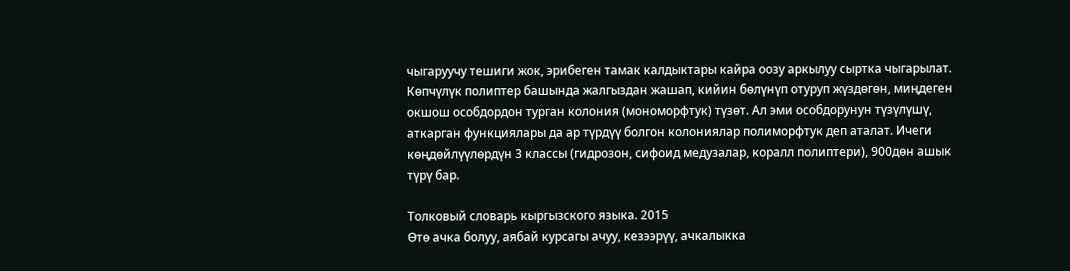чыгаруучу тешиги жок, эрибеген тамак калдыктары кайра оозу аркылуу сыртка чыгарылат. Көпчүлүк полиптер башында жалгыздан жашап, кийин бөлүнүп отуруп жүздөгөн, миңдеген окшош особдордон турган колония (мономорфтук) түзөт. Ал эми особдорунун түзүлүшү, аткарган функциялары да ар түрдүү болгон колониялар полиморфтук деп аталат. Ичеги көңдөйлүүлөрдүн 3 классы (гидрозон, сифоид медузалар, коралл полиптери), 900дөн ашык түрү бар.

Толковый словарь кыргызского языка. 2015
Өтө ачка болуу, аябай курсагы ачуу, кезээрүү, ачкалыкка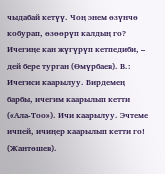чыдабай кетүү. Чоң энем өзүнчө кобурап, өзөөрүп калдың го? Ичегиңе кан жүгүрүп кетпедиби, – дей бере турган (Өмүрбаев). В.: Ичегиси каарылуу. Бирдемең барбы, ичегим каарылып кетти («Ала-Тоо»). Ичи каарылуу. Эчтеме ичпей, ичиңер каарылып кетти го! (Жантөшев).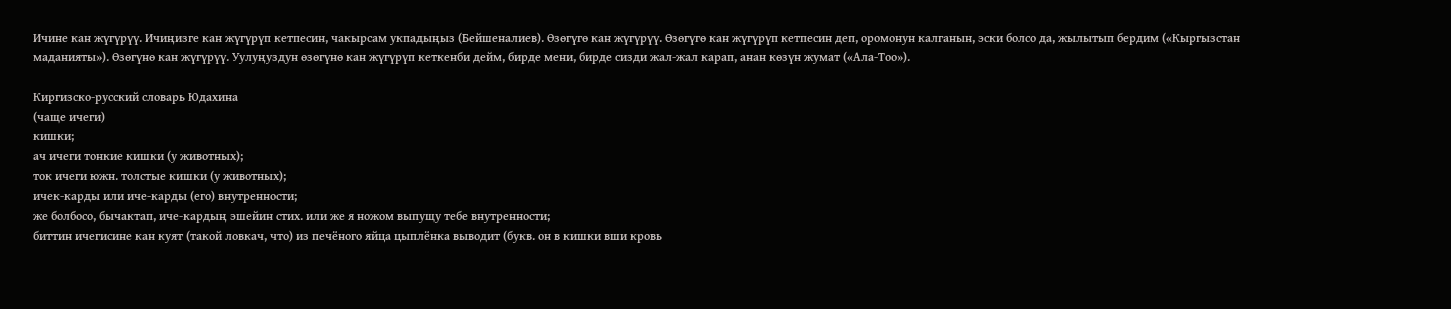Ичине кан жүгүрүү. Ичиңизге кан жүгүрүп кетпесин, чакырсам укпадыңыз (Бейшеналиев). Өзөгүгө кан жүгүрүү. Өзөгүгө кан жүгүрүп кетпесин деп, оромонун калганын, эски болсо да, жылытып бердим («Кыргызстан маданияты»). Өзөгүнө кан жүгүрүү. Уулуңуздун өзөгүнө кан жүгүрүп кеткенби дейм, бирде мени, бирде сизди жал-жал карап, анан көзүн жумат («Ала-Тоо»).

Киргизско-русский словарь Юдахина
(чаще ичеги)
кишки;
ач ичеги тонкие кишки (у животных);
ток ичеги южн. толстые кишки (у животных);
ичек-карды или иче-карды (его) внутренности;
же болбосо, бычактап, иче-кардың эшейин стих. или же я ножом выпущу тебе внутренности;
биттин ичегисине кан куят (такой ловкач, что) из печёного яйца цыплёнка выводит (букв. он в кишки вши кровь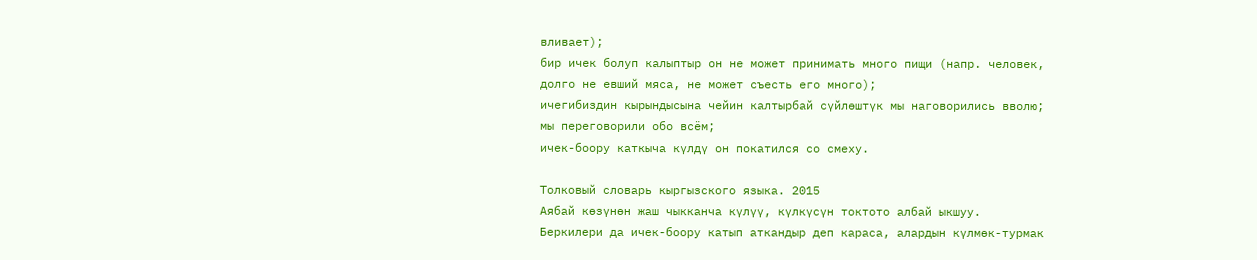вливает);
бир ичек болуп калыптыр он не может принимать много пищи (напр. человек, долго не евший мяса, не может съесть его много);
ичегибиздин кырындысына чейин калтырбай сүйлөштүк мы наговорились вволю; мы переговорили обо всём;
ичек-боору каткыча күлдү он покатился со смеху.

Толковый словарь кыргызского языка. 2015
Аябай көзүнөн жаш чыкканча күлүү, күлкүсүн токтото албай ыкшуу. Беркилери да ичек-боору катып аткандыр деп караса, алардын күлмөк-турмак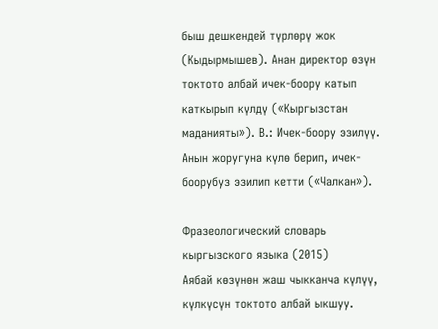быш дешкендей түрлөрү жок (Кыдырмышев). Анан директор өзүн токтото албай ичек-боору катып каткырып күлдү («Кыргызстан маданияты»). В.: Ичек-боору эзилүү. Анын жоругуна күлө берип, ичек-боорубуз эзилип кетти («Чалкан»).

Фразеологический словарь кыргызского языка (2015)
Аябай көзүнөн жаш чыкканча күлүү, күлкүсүн токтото албай ыкшуу.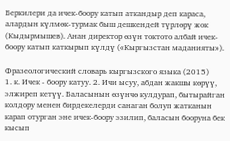Беркилери да ичек-боору катып аткандыр деп караса, алардын күлмөк-турмак быш дешкендей түрлөрү жок (Кыдырмышев). Анан директор өзүн токтото албай ичек-боору катып каткырып күлдү («Кыргызстан маданияты»).

Фразеологический словарь кыргызского языка (2015)
1. к. Ичек - боору катуу. 2. Ичи ысуу, абдан жакшы көрүү, элжиреп кетүү. Баласынын өзүнчө кулдурап, бытырайган колдору менен бирдекелерди санаган болуп жатканын карап отурган эне ичек-боору эзилип, баласын бооруна бек кысып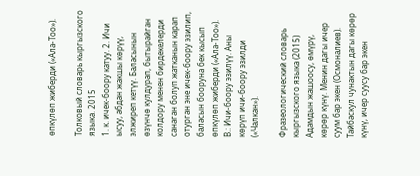өпкүлөп жиберди («Ала-Тоо»).

Толковый словарь кыргызского языка. 2015
1. к. ичек-боору катуу. 2. Ичи ысуу, абдан жакшы көрүү, элжиреп кетүү. Баласынын өзүнчө кулдурап, бытырайган колдору менен бирдекелерди санаган болуп жатканын карап отурган эне ичек-боору эзилип, баласын бооруна бек кысып өпкүлөп жиберди («Ала-Тоо»). В.: Ичи-боору эзилүү. Аны көрүп ичи-боору эзилди («Чалкан»).

Фразеологический словарь кыргызского языка (2015)
Адамдын жашоосу, өмүрү, көрөр күнү. Менин дагы ичер суум бар экен (Осмоналиев). Тайбаскул чунактын дагы көрөр күнү, ичер суусу бар экен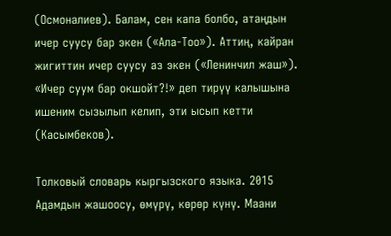(Осмоналиев). Балам, сен капа болбо, атаңдын ичер суусу бар экен («Ала-Тоо»). Аттиң, кайран жигиттин ичер суусу аз экен («Ленинчил жаш»). «Ичер суум бар окшойт?!» деп тирүү калышына ишеним сызылып келип, эти ысып кетти (Касымбеков).

Толковый словарь кыргызского языка. 2015
Адамдын жашоосу, өмүрү, көрөр күнү. Маани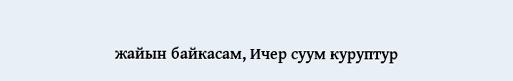жайын байкасам, Ичер суум куруптур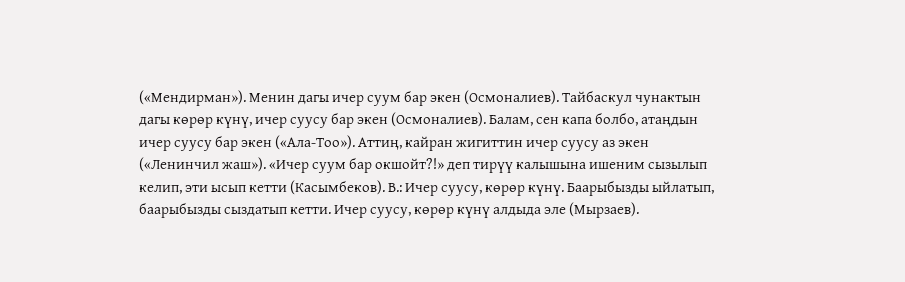(«Мендирман»). Менин дагы ичер суум бар экен (Осмоналиев). Тайбаскул чунактын дагы көрөр күнү, ичер суусу бар экен (Осмоналиев). Балам, сен капа болбо, атаңдын ичер суусу бар экен («Ала-Тоо»). Аттиң, кайран жигиттин ичер суусу аз экен («Ленинчил жаш»). «Ичер суум бар окшойт?!» деп тирүү калышына ишеним сызылып келип, эти ысып кетти (Касымбеков). В.: Ичер суусу, көрөр күнү. Баарыбызды ыйлатып, баарыбызды сыздатып кетти. Ичер суусу, көрөр күнү алдыда эле (Мырзаев).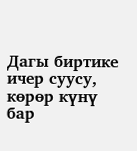Дагы биртике ичер суусу, көрөр күнү бар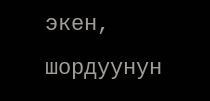экен, шордуунун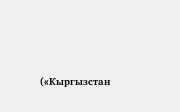(«Кыргызстан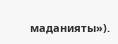маданияты»).